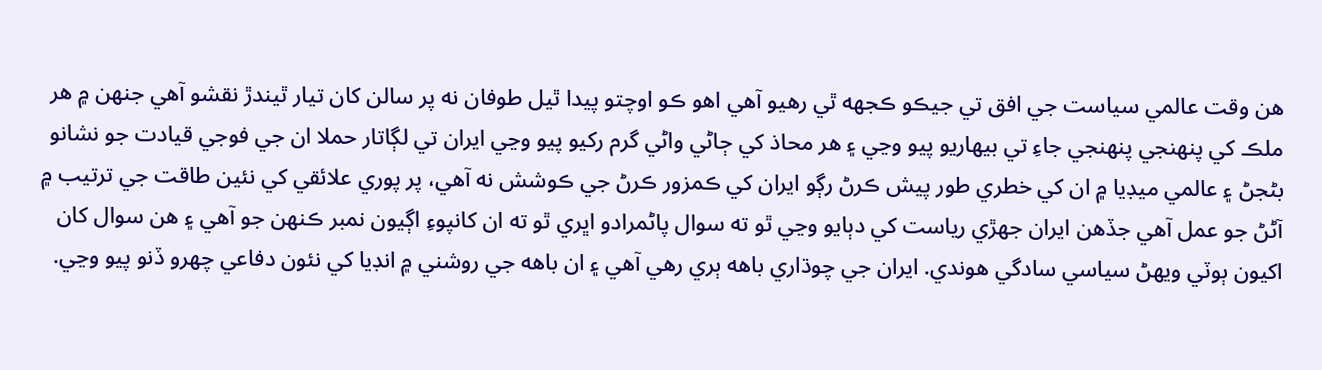هن وقت عالمي سياست جي افق تي جيڪو ڪجهه ٿي رهيو آهي اهو ڪو اوچتو پيدا ٿيل طوفان نه پر سالن کان تيار ٿيندڙ نقشو آهي جنهن ۾ هر ملڪ کي پنهنجي پنهنجي جاءِ تي بيهاريو پيو وڃي ۽ هر محاذ کي ڄاڻي واڻي گرم رکيو پيو وڃي ايران تي لڳاتار حملا ان جي فوجي قيادت جو نشانو بڻجڻ ۽ عالمي ميڊيا ۾ ان کي خطري طور پيش ڪرڻ رڳو ايران کي ڪمزور ڪرڻ جي ڪوشش نه آهي، پر پوري علائقي کي نئين طاقت جي ترتيب ۾ آڻڻ جو عمل آهي جڏهن ايران جهڙي رياست کي دٻايو وڃي ٿو ته سوال پاڻمرادو اڀري ٿو ته ان کانپوءِ اڳيون نمبر ڪنهن جو آهي ۽ هن سوال کان اکيون ٻوٽي ويهڻ سياسي سادگي هوندي. ايران جي چوڌاري باهه ٻري رهي آهي ۽ ان باهه جي روشني ۾ انڊيا کي نئون دفاعي چهرو ڏنو پيو وڃي.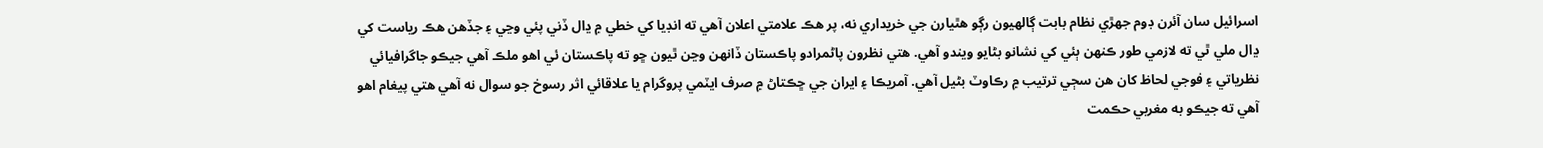اسرائيل سان آئرن ڊوم جهڙي نظام بابت ڳالهيون رڳو هٿيارن جي خريداري نه، پر هڪ علامتي اعلان آهي ته انڊيا کي خطي ۾ ڍال ڏني پئي وڃي ۽ جڏهن هڪ رياست کي ڍال ملي ٿي ته لازمي طور ڪنهن ٻئي کي نشانو بڻايو ويندو آهي. هتي نظرون پاڻمرادو پاڪستان ڏانهن وڃن ٿيون ڇو ته پاڪستان ئي اهو ملڪ آهي جيڪو جاگرافيائي نظرياتي ۽ فوجي لحاظ کان هن سڄي ترتيب ۾ رڪاوٽ بڻيل آهي. آمريڪا ۽ ايران جي ڇڪتاڻ ۾ صرف ايٽمي پروگرام يا علاقائي اثر رسوخ جو سوال نه آهي هتي پيغام اهو آهي ته جيڪو به مغربي حڪمت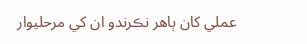عملي کان ٻاهر نڪرندو ان کي مرحليوار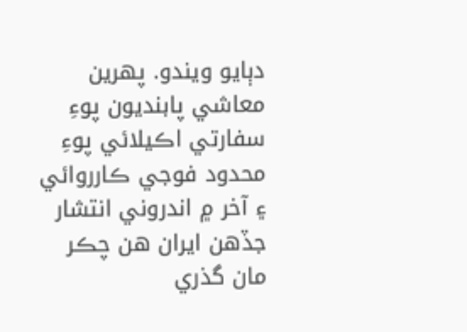دٻايو ويندو. پهرين معاشي پابنديون پوءِ سفارتي اڪيلائي پوءِ محدود فوجي ڪارروائي ۽ آخر ۾ اندروني انتشار جڏهن ايران هن چڪر مان گذري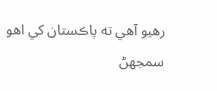رهيو آهي ته پاڪستان کي اهو سمجهڻ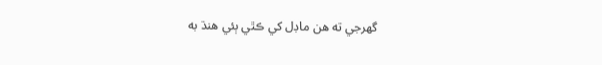گهرجي ته هن ماڊل کي ڪٿي ٻئي هنڌ به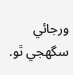ورجائي سگهجي ٿو.